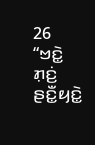26 “ꤠꤢꤧ꤭ ꤊ꤫ꤢꤦ꤬ ꤔꤢꤪ꤭ꤟꤢꤧ꤭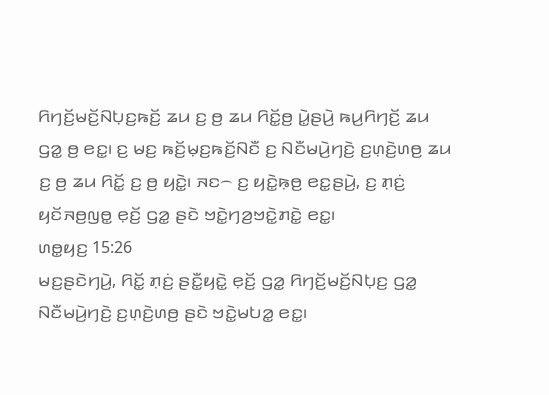ꤖꤚꤢꤩ꤬ꤗꤢꤩ꤬ꤡꤝ꤫ꤢ꤬ꤒꤢꤩ꤬ ꤘꤣ ꤢ꤬ ꤥ꤬ ꤘꤣ ꤖꤢꤩ꤭ꤥ꤬ ꤣꤧ꤭ꤔꤣꤧ꤬ ꤒꤣ꤬ꤖꤚꤢꤩ꤬ ꤘꤣ ꤞꤤ꤭ ꤥ꤬ ꤕꤢ꤭꤯ ꤢ꤬ ꤗꤢ꤬ ꤒꤢꤩ꤬ꤗ꤫ꤢ꤬ꤒꤢꤩ꤬ꤡꤢꤪ ꤢ꤬ ꤡꤢꤪꤗꤣꤧ꤬ꤚꤢꤧ꤬ ꤢ꤬ꤛ꤫ꤢꤧ꤬ꤛꤥ꤬ ꤘꤣ ꤢ꤬ ꤥ꤬ ꤘꤣ ꤖꤢꤩ꤭ ꤢ꤬ ꤥ꤬ ꤟꤢꤧ꤭꤯ ꤏꤢ꤮ ꤢ꤬ ꤟꤢꤧ꤭ꤒ꤫ꤥ꤬ ꤕꤢ꤭ꤔꤣꤧ꤬, ꤢ꤬ ꤊ꤫ꤢꤦ꤬ ꤟꤢꤩꤏꤥ꤬ꤜꤥ꤭ ꤕ꤫ꤢꤩ꤬ ꤞꤤ꤭ ꤔꤢꤧ ꤠꤢꤧ꤭ꤚꤤ꤬ꤠꤢꤧ꤭ꤊꤢꤧ꤭ ꤕꤢ꤭꤯
ꤛꤥ꤭ꤟꤢ꤬ 15:26
ꤗꤢ꤬ꤔꤢꤧꤚꤣꤧ꤬, ꤖꤢꤩ꤭ ꤊ꤫ꤢꤦ꤬ ꤔꤢꤪ꤭ꤟꤢꤧ꤭ ꤕ꤫ꤢꤩ꤬ ꤞꤤ꤭ ꤖꤚꤢꤩ꤬ꤗꤢꤩ꤬ꤡꤝ꤫ꤢ꤬ ꤞꤤ꤭ ꤡꤢꤪꤗꤣꤧ꤬ꤚꤢꤧ꤬ ꤢ꤬ꤛ꤫ꤢꤧ꤬ꤛꤥ꤬ ꤔꤢꤧ ꤠꤢꤧ꤭ꤗꤝꤤ꤭ ꤕꤢ꤭꤯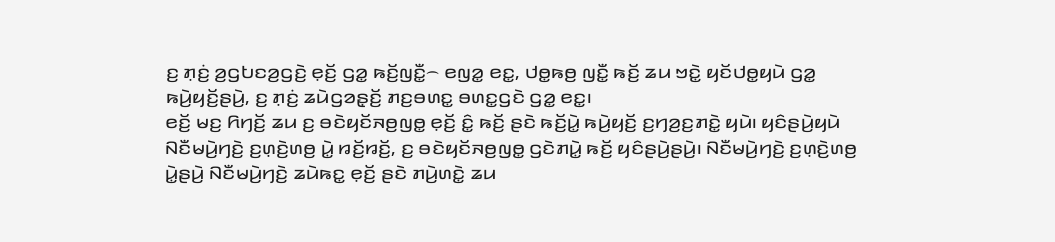ꤢ꤬ ꤊ꤫ꤢꤦ꤬ ꤤ꤬ꤞꤝꤢꤤ꤬ꤞꤢꤧ꤬ ꤕ꤫ꤢꤩ꤬ ꤞꤤ꤭ ꤒꤢꤩ꤬ꤜꤢꤪ꤭꤮ ꤕꤜꤤ꤭ ꤕꤢ꤭, ꤓꤥ꤭ꤒꤥ꤬ ꤜꤢꤪ꤭ ꤒꤢꤩ꤬ ꤘꤣ ꤠꤢꤧ꤭ ꤟꤢꤩꤓꤥ꤭ꤟꤣꤧ ꤞꤤ꤭ ꤒꤣꤧ꤬ꤟꤢꤩ꤬ꤔꤣꤧ꤬, ꤢ꤬ ꤊ꤫ꤢꤦ꤬ ꤘꤣꤧꤞꤤꤔ꤫ꤢꤩ꤬ ꤊꤢ꤬ꤋꤛꤢ꤭ ꤋꤛꤢ꤭ꤞꤢꤧ ꤞꤤ꤭ ꤕꤢ꤭꤯
ꤕꤢꤩ꤬ ꤗꤢ꤬ ꤖꤚꤢꤩ꤬ ꤘꤣ ꤢ꤬ ꤋꤢꤧꤟꤢꤩꤏꤥ꤬ꤜꤥ꤭ ꤕ꤫ꤢꤩ꤬ ꤢꤨ꤭ ꤒꤢꤩ꤬ ꤔꤢꤧ ꤒꤢꤩ꤬ꤣꤧ꤭ ꤒꤣꤧ꤬ꤟꤢꤩ꤬ ꤢ꤬ꤚꤤ꤬ꤢ꤬ꤊꤢꤧ꤭ ꤟꤣꤧ꤯ ꤟꤢꤨꤔꤣꤧ꤬ꤟꤣꤧ ꤡꤢꤪꤗꤣꤧ꤬ꤚꤢꤧ꤬ ꤢ꤬ꤛ꤫ꤢꤧ꤬ꤛꤥ꤬ ꤣꤧ꤭ ꤙꤢꤩ꤬ꤙꤢꤩ꤬, ꤢ꤬ ꤋꤢꤧꤟꤢꤩꤏꤥ꤬ꤜꤥ꤭ ꤞꤢꤧꤊꤣꤧ꤭ ꤒꤢꤩ꤬ ꤟꤢꤨꤔꤣꤧ꤬ꤔꤣꤧ꤬꤯ ꤡꤢꤪꤗꤣꤧ꤬ꤚꤢꤧ꤬ ꤢ꤬ꤛ꤫ꤢꤧ꤬ꤛꤥ꤬ ꤣꤧ꤭ꤔꤣꤧ꤬ ꤡꤢꤪꤗꤣꤧ꤬ꤚꤢꤧ꤬ ꤘꤣꤧꤒꤢ꤭ ꤕ꤫ꤢꤩ꤬ ꤔꤢꤧ ꤊꤣꤧ꤬ꤛꤢꤧ꤭ ꤘꤣ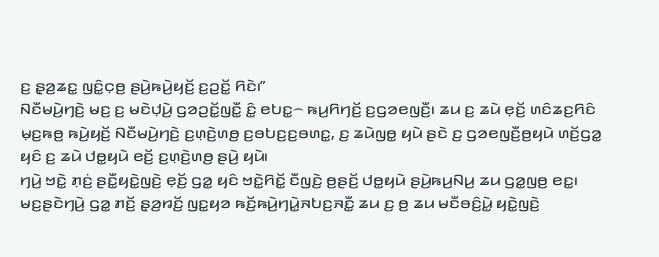ꤢ꤬ ꤔ꤫ꤤ꤬ꤘꤢ꤭ ꤜꤢꤨ꤭ꤍ꤫ꤥ꤬ ꤔꤣꤧ꤬ꤒꤣꤧ꤬ꤟꤢꤩ꤬ ꤢ꤬ꤑꤢꤩ꤭ ꤖꤢꤧ꤯”
ꤡꤢꤪꤗꤣꤧ꤬ꤚꤢꤧ꤬ ꤗꤢ꤬ ꤢ꤬ ꤗꤢꤧꤓ꤫ꤣꤧ꤬ ꤞꤤꤑꤢꤩ꤭ꤜꤢꤪ꤭ ꤢꤨ꤭ ꤕꤝꤢ꤭꤮ ꤒꤣ꤬ꤖꤚꤢꤩ꤬ ꤢ꤬ꤞꤤꤕꤜꤢꤪ꤬꤯ ꤘꤣ ꤢ꤬ ꤘꤣꤧ ꤕ꤫ꤢꤩ꤬ ꤛꤢꤨꤘꤢ꤬ꤖꤢꤨ ꤗ꤫ꤢ꤬ꤒꤥ꤬ ꤒꤣꤧ꤬ꤟꤢꤩ꤬ ꤡꤢꤪꤗꤣꤧ꤬ꤚꤢꤧ꤬ ꤢ꤬ꤛ꤫ꤢꤧ꤬ꤛꤥ꤬ ꤢ꤬ꤋꤝꤢ꤬ꤢ꤬ꤋꤛꤢ꤭, ꤢ꤬ ꤘꤣꤧꤜꤥ꤭ ꤟꤣꤧ ꤔꤢꤧ ꤢ꤬ ꤞꤤꤕꤜꤢꤪ꤬ꤥ꤬ꤟꤣꤧ ꤛꤢꤩ꤬ꤞꤤ꤭ ꤟꤢꤨ ꤢ꤬ ꤘꤣꤧ ꤓꤥ꤭ꤟꤣꤧ ꤕꤢꤩ꤬ ꤢ꤬ꤛ꤫ꤢꤧ꤬ꤛꤥ꤬ ꤔꤣꤧ꤬ ꤟꤣꤧ꤯
ꤚꤣꤧ꤬ ꤠꤢꤧ꤭ ꤊ꤫ꤢꤦ꤬ ꤔꤢꤪ꤭ꤟꤢꤧ꤭ꤜꤢꤧ꤬ ꤕ꤫ꤢꤩ꤬ ꤞꤤ꤭ ꤟꤢꤨ ꤠꤢꤧ꤭ꤖꤢꤩ꤭ ꤢꤪꤜꤢꤧ꤬ ꤥ꤬ꤔꤢꤩ꤬ ꤓꤥ꤭ꤟꤣꤧ ꤔꤣꤧ꤬ꤒꤣ꤬ꤡꤣ꤬ ꤘꤣ ꤞꤤ꤭ꤜꤥ꤬ ꤕꤢ꤭꤯ ꤗꤢ꤬ꤔꤢꤧꤚꤣꤧ꤬ ꤞꤤ꤭ ꤊꤢꤩ꤬ ꤔ꤫ꤤ꤬ꤙꤢꤩ꤬ ꤜꤢ꤭ꤟꤤ ꤒꤢꤩ꤬ꤒꤣꤧ꤬ꤚꤣꤧ꤭ꤏꤝꤢ꤬ꤏꤢꤪ꤭ ꤘꤣ ꤢ꤬ ꤥ꤬ ꤘꤣ ꤗꤢꤪꤋꤢꤨ꤬ꤣꤧ꤭ ꤟꤢꤧ꤭ꤜꤢꤧ꤬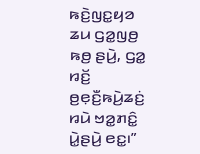ꤒꤢꤧ꤬ꤜꤢ꤭ꤟꤤ ꤘꤣ ꤞꤤ꤭ꤜꤥ꤬ ꤒꤥ꤬ ꤔꤣꤧ꤬, ꤞꤤ꤭ ꤙꤢꤩ꤬ ꤥ꤬ꤕ꤫ꤢꤪ꤬ꤒꤣꤧ꤬ꤘꤢꤦ꤬ ꤙꤣꤧ ꤠꤤ꤭ꤊꤢꤨ꤭ ꤣꤧ꤭ꤔꤣꤧ꤬ ꤕꤢ꤭꤯”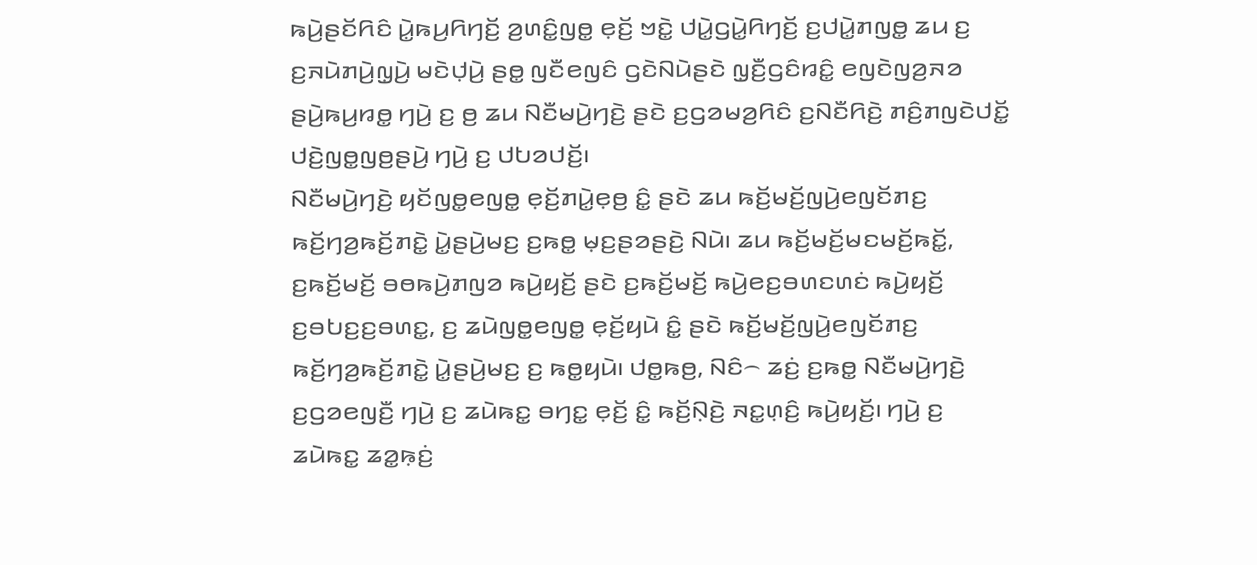ꤒꤣꤧ꤬ꤔꤢꤩꤖꤢꤨ ꤣꤧ꤭ꤒꤣ꤬ꤖꤚꤢꤩ꤬ ꤤ꤬ꤛꤢꤨ꤭ꤜꤥ꤭ ꤕ꤫ꤢꤩ꤬ ꤠꤢꤧ꤭ ꤓꤣꤧ꤭ꤞꤣꤧ꤭ꤖꤚꤢꤩ꤬ ꤢ꤬ꤓꤣꤧ꤭ꤊꤜꤥ꤭ ꤘꤣ ꤢ꤬ ꤢ꤬ꤏꤣꤧꤊꤣꤧ꤬ꤜ꤫ꤣꤧ꤬ ꤗꤢꤧꤓ꤫ꤣꤧ꤬ ꤔꤥ꤭ ꤜꤢꤪꤕꤜꤢꤨ ꤞꤢꤧꤡꤣꤧꤔꤢꤧ ꤜ꤫ꤢꤪ꤬ꤞꤢꤨꤙꤢꤨ꤭ ꤕꤜꤢꤧꤜꤤ꤬ꤏꤤ ꤔꤣꤧ꤬ꤒꤣ꤬ꤙꤥ꤭ ꤚꤣꤧ꤬ ꤢ꤬ ꤥ꤬ ꤘꤣ ꤡꤢꤪꤗꤣꤧ꤬ꤚꤢꤧ꤬ ꤔꤢꤧ ꤢ꤬ꤞꤤꤗꤤ꤬ꤖꤢꤨ ꤢ꤬ꤡꤢꤪꤖꤢꤧ꤬ ꤊꤢꤨ꤬ꤊꤜꤢꤧꤓꤢꤩ꤭ ꤓꤢꤧ꤬ꤜꤥ꤭ꤜꤥ꤬ꤔꤣꤧ꤬ ꤚꤣꤧ꤬ ꤢ꤬ ꤓꤝꤤꤓꤢꤩ꤬꤯
ꤡꤢꤪꤗꤣꤧ꤬ꤚꤢꤧ꤬ ꤟꤢꤩꤜꤥ꤭ꤕꤜꤥ꤭ ꤕ꤫ꤢꤩ꤬ꤊꤣꤧ꤭ꤕ꤫ꤥ꤬ ꤢꤨ꤭ ꤔꤢꤧ ꤘꤣ ꤒꤢꤩ꤬ꤗꤢꤩ꤬ꤜꤣꤧ꤬ꤕꤜꤢꤩꤊꤢ꤬ ꤒꤢꤩ꤬ꤚꤤ꤬ꤒꤢꤩ꤬ꤊꤢꤧ꤭ ꤣꤧ꤭ꤔꤣꤧ꤬ꤗꤢ꤬ ꤢ꤬ꤒꤥ꤭ ꤗ꤫ꤢ꤬ꤔꤤꤔꤢꤧ꤬ ꤡꤣꤧ꤯ ꤘꤣ ꤒꤢꤩ꤬ꤗꤢꤩ꤬ꤗꤢꤗꤢꤩ꤬ꤒꤢꤩ꤭, ꤢ꤬ꤒꤢꤩ꤬ꤗꤢꤩ꤬ ꤋꤥꤒꤣꤧ꤬ꤊꤜꤤ ꤒꤣꤧ꤬ꤟꤢꤩ꤬ ꤔꤢꤧ ꤢ꤬ꤒꤢꤩ꤬ꤗꤢꤩ꤬ ꤒꤣꤧ꤬ꤕꤢ꤬ꤋꤛꤢꤛꤢꤦ ꤒꤣꤧ꤬ꤟꤢꤩ꤬ ꤢ꤬ꤋꤝꤢ꤬ꤢ꤬ꤋꤛꤢ꤭, ꤢ꤬ ꤘꤣꤧꤜꤥ꤭ꤕꤜꤥ꤭ ꤕ꤫ꤢꤩ꤬ꤟꤣꤧ ꤢꤨ꤭ ꤔꤢꤧ ꤒꤢꤩ꤬ꤗꤢꤩ꤬ꤜꤣꤧ꤬ꤕꤜꤢꤩꤊꤢ꤬ ꤒꤢꤩ꤬ꤚꤤ꤬ꤒꤢꤩ꤬ꤊꤢꤧ꤭ ꤣꤧ꤭ꤔꤣꤧ꤬ꤗꤢ꤬ ꤢ꤬ ꤒꤥ꤭ꤟꤣꤧ꤯ ꤓꤥ꤭ꤒꤥ꤬, ꤡꤢꤨ꤮ ꤘꤢꤦ꤬ ꤢ꤬ꤒꤥ꤭ ꤡꤢꤪꤗꤣꤧ꤬ꤚꤢꤧ꤬ ꤢ꤬ꤞꤤꤕꤜꤢꤪ꤬ ꤚꤣꤧ꤬ ꤢ꤬ ꤘꤣꤧꤒꤢ꤭ ꤋꤚꤢ꤭ ꤕ꤫ꤢꤩ꤬ ꤢꤨ꤭ ꤒꤢꤩ꤬ꤡ꤫ꤢꤧ꤬ ꤏꤢ꤭ꤛ꤫ꤢꤨ꤬ ꤒꤣꤧ꤬ꤟꤢꤩ꤬꤯ ꤚꤣꤧ꤬ ꤢ꤬ ꤘꤣꤧꤒꤢ꤭ ꤘꤤ꤭ꤒ꤫ꤢꤦ꤬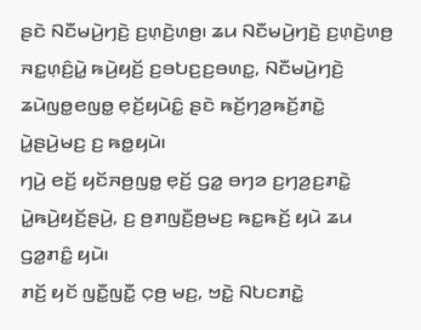ꤔꤢꤧ ꤡꤢꤪꤗꤣꤧ꤬ꤚꤢꤧ꤬ ꤢ꤬ꤛ꤫ꤢꤧ꤬ꤛꤥ꤬꤯ ꤘꤣ ꤡꤢꤪꤗꤣꤧ꤬ꤚꤢꤧ꤬ ꤢ꤬ꤛ꤫ꤢꤧ꤬ꤛꤥ꤬ ꤏꤢ꤭ꤛ꤫ꤢꤨ꤬ꤣꤧ꤭ ꤒꤣꤧ꤬ꤟꤢꤩ꤬ ꤢ꤬ꤋꤝꤢ꤬ꤢ꤬ꤋꤛꤢ꤭, ꤡꤢꤪꤗꤣꤧ꤬ꤚꤢꤧ꤬ ꤘꤣꤧꤜꤥ꤭ꤕꤜꤥ꤭ ꤕ꤫ꤢꤩ꤬ꤟꤣꤧꤢꤨ꤭ ꤔꤢꤧ ꤒꤢꤩ꤬ꤚꤤ꤬ꤒꤢꤩ꤬ꤊꤢꤧ꤭ ꤣꤧ꤭ꤔꤣꤧ꤬ꤗꤢ꤬ ꤢ꤬ ꤒꤥ꤭ꤟꤣꤧ꤯
ꤚꤣꤧ꤬ ꤕꤢꤩ꤬ ꤟꤢꤩꤏꤥ꤬ꤜꤥ꤭ ꤕ꤫ꤢꤩ꤬ ꤞꤤ꤭ ꤋꤚꤤ ꤢ꤬ꤚꤤ꤬ꤢ꤬ꤊꤢꤧ꤭ ꤣꤧ꤭ꤒꤣꤧ꤬ꤟꤢꤩ꤬ꤔꤣꤧ꤬, ꤢ꤬ ꤥ꤬ꤊꤜꤢꤪ꤬ꤥ꤬ꤗꤢ꤬ ꤒꤢ꤭ꤒꤢꤩ꤬ ꤟꤣꤧ ꤘꤣ ꤞꤤ꤭ꤊꤢꤨ꤭ ꤟꤣꤧ꤯
ꤊꤢꤩ꤬ ꤟꤢꤩ ꤜꤢꤪ꤭ꤜꤢꤪ꤭ ꤍ꤫ꤥ꤬ ꤗꤢ꤬, ꤠꤢꤧ꤭ ꤡꤝꤢꤊꤢꤧ꤭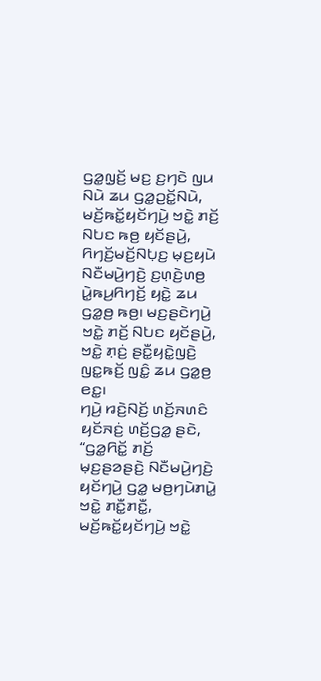ꤞꤤ꤭ꤜ꤫ꤢꤩ꤬ ꤗꤢ꤬ ꤢ꤬ꤚꤢꤧ ꤜꤣ ꤡꤣꤧ ꤘꤣ ꤞꤤ꤭ꤑꤢꤩ꤭ꤡꤣꤧ, ꤗꤢꤩ꤬ꤒꤢꤩ꤭ꤟꤢꤩꤚꤣꤧ꤬ ꤠꤢꤧ꤭ ꤊꤢꤩ꤬ ꤡꤝꤢ ꤒꤥ꤬ ꤟꤢꤩꤔꤣꤧ꤬, ꤖꤚꤢꤩ꤬ꤗꤢꤩ꤬ꤡꤝ꤫ꤢ꤬ ꤗ꤫ꤢ꤬ꤟꤣꤧ ꤡꤢꤪꤗꤣꤧ꤬ꤚꤢꤧ꤬ ꤢ꤬ꤛ꤫ꤢꤧ꤬ꤛꤥ꤬ ꤣꤧ꤭ꤒꤣ꤬ꤖꤚꤢꤩ꤬ ꤟꤢꤧ꤭ ꤘꤣ ꤞꤤ꤭ꤥ꤬ ꤒꤥ꤬꤯ ꤗꤢ꤬ꤔꤢꤧꤚꤣꤧ꤬ ꤠꤢꤧ꤭ ꤊꤢꤩ꤬ ꤡꤝꤢ ꤟꤢꤩꤔꤣꤧ꤬, ꤠꤢꤧ꤭ ꤊ꤫ꤢꤦ꤬ ꤔꤢꤪ꤭ꤟꤢꤧ꤭ꤜꤢꤧ꤬ ꤜꤢ꤭ꤒꤢꤩ꤬ ꤜꤢꤨ꤭ ꤘꤣ ꤞꤤ꤭ꤥ꤬ ꤕꤢ꤭꤯
ꤚꤣꤧ꤬ ꤙꤢꤧ꤬ꤡꤢꤩ꤬ ꤛꤢꤩ꤬ꤏꤛꤢꤨ ꤟꤢꤩꤏꤢꤦ꤬ ꤛꤢꤩ꤬ꤞꤤ꤭ ꤔꤢꤧ, “ꤞꤤ꤭ꤖꤢꤩ꤭ ꤊꤢꤩ꤬ ꤗ꤫ꤢ꤬ꤔꤤꤔꤢꤧ꤬ ꤡꤢꤪꤗꤣꤧ꤬ꤚꤢꤧ꤬ ꤟꤢꤩꤚꤣꤧ꤬ ꤞꤤ꤭ ꤗꤥ꤬ꤚꤣꤧꤊꤣꤧ꤭ ꤠꤢꤧ꤭ ꤊꤢꤪ꤭ꤊꤢꤪ꤭, ꤗꤢꤩ꤬ꤒꤢꤩ꤭ꤟꤢꤩꤚꤣꤧ꤬ ꤠꤢꤧ꤭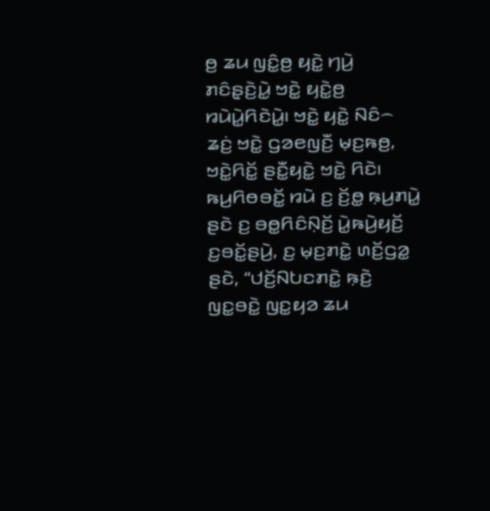ꤥ꤬ ꤘꤣ ꤜꤢꤨ꤭ꤥ꤬ ꤟꤢꤧ꤭ ꤚꤣꤧ꤬ ꤊꤢꤨꤔ꤫ꤢꤧ꤬ꤣꤧ꤭ ꤠꤢꤧ꤭ ꤟꤢꤧ꤭ꤥ꤬ ꤙꤣꤧꤣꤧ꤭ꤖꤢꤧꤣꤧ꤭꤯ ꤠꤢꤧ꤭ ꤟꤢꤧ꤭ ꤡꤢꤨ꤮ ꤘꤢꤦ꤬ ꤠꤢꤧ꤭ ꤞꤤꤕꤜꤢꤪ꤬ ꤗ꤫ꤢ꤬ꤒꤥ꤬, ꤠꤢꤧ꤭ꤖꤢꤩ꤭ ꤔꤢꤪ꤭ꤟꤢꤧ꤭ ꤠꤢꤧ꤭ ꤖꤢꤧ꤯
ꤒꤣ꤬ꤖꤥꤋꤢꤩ꤭ ꤙꤣꤧ ꤢ꤬ ꤢꤩ꤬ꤥ꤭ ꤒ꤫ꤣ꤬ꤊꤣꤧ꤭ ꤔꤢꤧ ꤢ꤬ ꤋꤥ꤭ꤖꤢꤨꤡ꤫ꤢꤩ꤬ ꤣꤧ꤭ꤒꤣꤧ꤬ꤟꤢꤩ꤬ ꤢ꤬ꤋꤢꤩ꤭ꤔꤣꤧ꤬, ꤢ꤬ ꤗ꤫ꤢ꤬ꤊꤢꤧ꤭ ꤛꤢꤩ꤬ꤞꤤ꤭ ꤔꤢꤧ, “ꤓꤢꤩ꤬ꤡꤝꤢꤊꤢꤧ꤭ ꤒ꤫ꤢꤧ꤬ ꤜꤢ꤭ꤋꤢꤧ꤭ ꤜꤢ꤭ꤟꤤ ꤘꤣ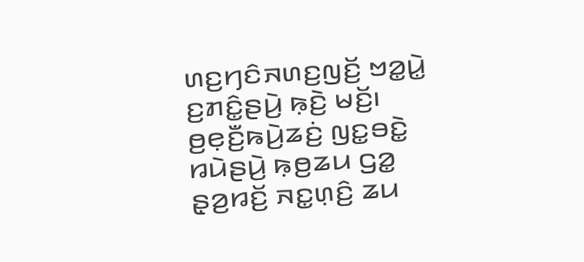ꤛꤢ꤬ꤚꤢꤨꤏꤛꤢ꤬ꤜꤢꤩ꤬ ꤠꤤ꤭ꤣꤧ꤭ ꤢ꤬ꤊꤢꤨ꤭ꤔꤣꤧ꤬ ꤒ꤫ꤢꤧ꤬ ꤗꤢꤩ꤬꤯ ꤥ꤬ꤕ꤫ꤢꤪ꤬ꤒꤣꤧ꤬ꤘꤢꤦ꤬ ꤜꤢ꤭ꤋꤢꤧ꤭ ꤙꤣꤧꤔꤣꤧ꤬ ꤒ꤫ꤥ꤬ꤘꤣ ꤞꤤ꤭ ꤔ꤫ꤤ꤬ꤙꤢꤩ꤬ ꤏꤢ꤭ꤛ꤫ꤢꤨ꤬ ꤘꤣ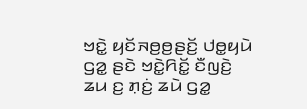ꤠꤢꤧ꤭ ꤟꤢꤩꤏꤥ꤬ꤥ꤬ꤔꤢꤩ꤬ ꤓꤥ꤭ꤟꤣꤧ ꤞꤤ꤭ ꤔꤢꤧ ꤠꤢꤧ꤭ꤖꤢꤩ꤭ ꤢꤪꤜꤢꤧ꤬ ꤘꤣ ꤢ꤬ ꤊ꤫ꤢꤦ꤬ ꤘꤣꤧ ꤞꤤ꤭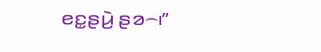ꤕꤢ꤭ꤔꤣꤧ꤬ ꤔꤤ꤮꤯”